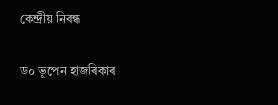কেন্দ্ৰীয় নিবন্ধ

ড০ ভূপেন হাজৰিকাৰ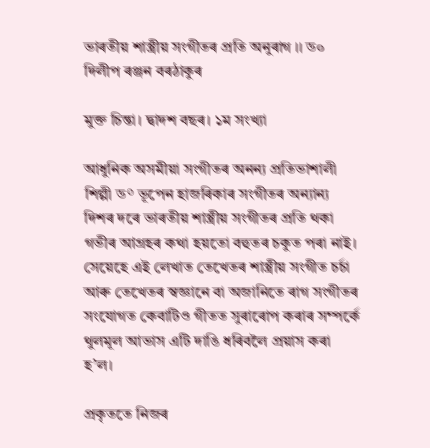ভাৰতীয় শাস্ত্ৰীয় সংগীতৰ প্ৰতি অনুৰাগ ।। ড০ দিলীপ ৰঞ্জন বৰঠাকুৰ

মুক্ত চিন্তা। দ্বাদশ বছৰ। ১ম সংখ্যা

আধুনিক অসমীয়া সংগীতৰ অনন্য প্রতিভাশালী শিল্পী ড° ভূপেন হাজৰিকাৰ সংগীতৰ অন্যান্য দিশৰ দৰে ভাৰতীয় শাস্ত্রীয় সংগীতৰ প্ৰতি থকা গভীৰ আগ্ৰহৰ কথা হয়তো বহুতৰ চকুত পৰা নাই। সেয়েহে এই লেখাত তেখেতৰ শাস্ত্রীয় সংগীত চর্চা আৰু তেখেতৰ স্বজ্ঞানে বা অজানিতে ৰাগ সংগীতৰ সংযোগত কেবাটিও গীতত সুৰাৰোপ কৰাৰ সম্পৰ্কে থুলমূল আভাস এটি দাঙি ধৰিবলৈ প্ৰয়াস কৰা হ’ল।

প্ৰকৃততে নিজৰ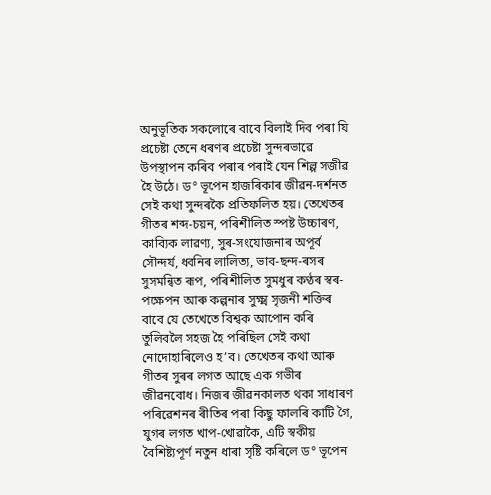অনুভূতিক সকলোৰে বাবে বিলাই দিব পৰা যি প্রচেষ্টা তেনে ধৰণৰ প্ৰচেষ্টা সুন্দৰভাৱে উপস্থাপন কৰিব পৰাৰ পৰাই যেন শিল্প সজীৱ হৈ উঠে। ড° ভূপেন হাজৰিকাৰ জীৱন-দৰ্শনত সেই কথা সুন্দৰকৈ প্রতিফলিত হয়। তেখেতৰ গীতৰ শব্দ-চয়ন, পৰিশীলিত স্পষ্ট উচ্চাৰণ, কাব্যিক লাৱণ্য, সুৰ-সংযোজনাৰ অপূৰ্ব সৌন্দর্য, ধ্বনিৰ লালিত্য, ভাব-ছন্দ-ৰসৰ সুসমন্বিত ৰূপ, পৰিশীলিত সুমধুৰ কণ্ঠৰ স্বৰ-পক্ষেপন আৰু কল্পনাৰ সুক্ষ্ম সৃজনী শক্তিৰ বাবে যে তেখেতে বিশ্বক আপোন কৰি তুলিবলৈ সহজ হৈ পৰিছিল সেই কথা নোদোহাৰিলেও হ’ব। তেখেতৰ কথা আৰু গীতৰ সুৰৰ লগত আছে এক গভীৰ জীৱনবোধ। নিজৰ জীৱনকালত থকা সাধাৰণ পৰিৱেশনৰ ৰীতিৰ পৰা কিছু ফালৰি কাটি গৈ, যুগৰ লগত খাপ-খোৱাকৈ, এটি স্বকীয় বৈশিষ্ট্যপূর্ণ নতুন ধাৰা সৃষ্টি কৰিলে ড° ভূপেন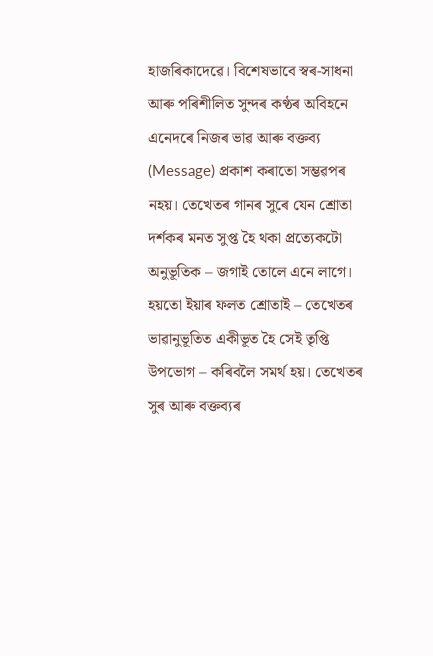হাজৰিকাদেৱে। বিশেষভাবে স্বৰ-সাধনা আৰু পৰিশীলিত সুন্দৰ কণ্ঠৰ অবিহনে এনেদৰে নিজৰ ভাৱ আৰু বক্তব্য (Message) প্রকাশ কৰাতো সম্ভৱপৰ নহয়। তেখেতৰ গানৰ সুৰে যেন শ্রোতা দৰ্শকৰ মনত সুপ্ত হৈ থকা প্রত্যেকটো অনুভূতিক – জগাই তোলে এনে লাগে। হয়তো ইয়াৰ ফলত শ্রোতাই – তেখেতৰ ভাৱানুভূতিত একীভূত হৈ সেই তৃপ্তি উপভোগ – কৰিবলৈ সমর্থ হয়। তেখেতৰ সুৰ আৰু বক্তব্যৰ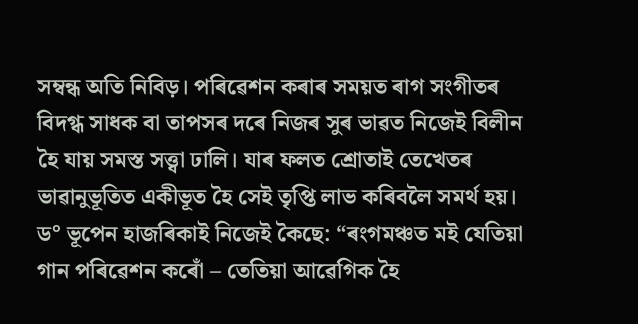সম্বন্ধ অতি নিবিড়। পৰিৱেশন কৰাৰ সময়ত ৰাগ সংগীতৰ বিদগ্ধ সাধক বা তাপসৰ দৰে নিজৰ সুৰ ভাৱত নিজেই বিলীন হৈ যায় সমস্ত সত্ত্বা ঢালি। যাৰ ফলত শ্ৰোতাই তেখেতৰ ভাৱানুভূতিত একীভূত হৈ সেই তৃপ্তি লাভ কৰিবলৈ সমর্থ হয়। ড° ভূপেন হাজৰিকাই নিজেই কৈছে: “ৰংগমঞ্চত মই যেতিয়া গান পৰিৱেশন কৰোঁ – তেতিয়া আৱেগিক হৈ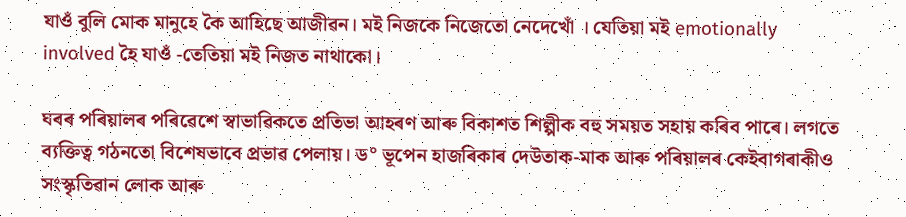যাওঁ বুলি মোক মানুহে কৈ আহিছে আজীৱন। মই নিজকে নিজেতো নেদেখোঁ । যেতিয়া মই emotionally involved হৈ যাওঁ -তেতিয়া মই নিজত নাথাকো।

ঘৰৰ পৰিয়ালৰ পৰিৱেশে স্বাভাৱিকতে প্রতিভা আহৰণ আৰু বিকাশত শিল্পীক বহু সময়ত সহায় কৰিব পাৰে। লগতে ব্যক্তিত্ব গঠনতো বিশেষভাবে প্রভাৱ পেলায়। ড° ভূপেন হাজৰিকাৰ দেউতাক-মাক আৰু পৰিয়ালৰ কেইবাগৰাকীও সংস্কৃতিৱান লোক আৰু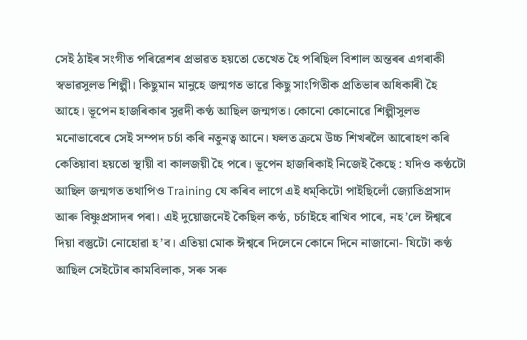সেই ঠাইৰ সংগীত পৰিৱেশৰ প্ৰভাৱত হয়তো তেখেত হৈ পৰিছিল বিশাল অন্তৰৰ এগৰাকী স্বভাৱসুলভ শিল্পী। কিছুমান মানুহে জন্মগত ভাৱে কিছু সাংগিতীক প্ৰতিভাৰ অধিকাৰী হৈ আহে। ভূপেন হাজৰিকাৰ সুৱদী কণ্ঠ আছিল জন্মগত। কোনো কোনোৱে শিল্পীসুলভ মনোভাবেৰে সেই সম্পদ চৰ্চা কৰি নতুনত্ব আনে। ফলত ক্রমে উচ্চ শিখৰলৈ আৰোহণ কৰি কেতিয়াবা হয়তো স্থায়ী বা কালজয়ী হৈ পৰে। ভূপেন হাজৰিকাই নিজেই কৈছে : যদিও কণ্ঠটো আছিল জন্মগত তথাপিও Training যে কৰিব লাগে এই ধম্‌কিটো পাইছিলোঁ জ্যোতিপ্রসাদ আৰু বিষ্ণুপ্ৰসাদৰ পৰা। এই দুয়োজনেই কৈছিল কণ্ঠ, চর্চাইহে ৰাখিব পাৰে, নহ’লে ঈশ্বৰে দিয়া বস্তুটো নোহোৱা হ’ব। এতিয়া মোক ঈশ্বৰে দিলেনে কোনে দিনে নাজানো- যিটো কণ্ঠ আছিল সেইটোৰ কামবিলাক, সৰু সৰু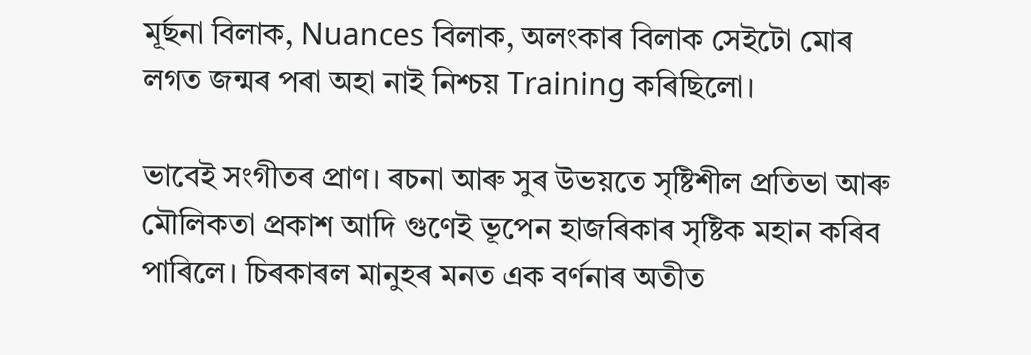মূর্ছনা বিলাক, Nuances বিলাক, অলংকাৰ বিলাক সেইটো মোৰ লগত জন্মৰ পৰা অহা নাই নিশ্চয় Training কৰিছিলো।

ভাবেই সংগীতৰ প্ৰাণ। ৰচনা আৰু সুৰ উভয়তে সৃষ্টিশীল প্রতিভা আৰু মৌলিকতা প্রকাশ আদি গুণেই ভূপেন হাজৰিকাৰ সৃষ্টিক মহান কৰিব পাৰিলে। চিৰকাৰল মানুহৰ মনত এক বর্ণনাৰ অতীত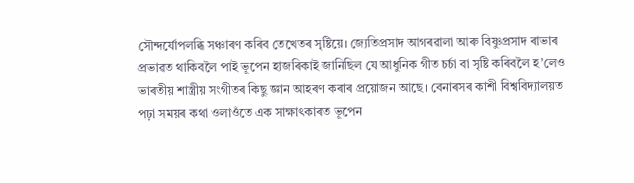সৌন্দর্যোপলব্ধি সঞ্চাৰণ কৰিব তেখেতৰ সৃষ্টিয়ে। জ্যেতিপ্ৰসাদ আগৰৱালা আৰু বিষ্ণুপ্ৰসাদ ৰাভাৰ প্রভাৱত থাকিবলৈ পাই ভূপেন হাজৰিকাই জানিছিল যে আধুনিক গীত চর্চা বা সৃষ্টি কৰিবলৈ হ’লেও ভাৰতীয় শাস্ত্রীয় সংগীতৰ কিছু জ্ঞান আহৰণ কৰাৰ প্ৰয়োজন আছে। বেনাৰসৰ কাশী বিশ্ববিদ্যালয়ত পঢ়া সময়ৰ কথা ওলাওঁতে এক সাক্ষাৎকাৰত ভূপেন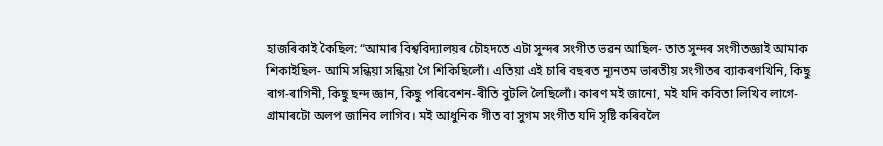হাজৰিকাই কৈছিল: “আমাৰ বিশ্ববিদ্যালয়ৰ চৌহদতে এটা সুন্দৰ সংগীত ভৱন আছিল- তাত সুন্দৰ সংগীতজ্ঞাই আমাক শিকাইছিল- আমি সন্ধিয়া সন্ধিয়া গৈ শিকিছিলোঁ। এতিয়া এই চাৰি বছৰত ন্যূনতম ভাৰতীয় সংগীতৰ ব্যাকৰণখিনি, কিছু ৰাগ-ৰাগিনী, কিছু ছন্দ জ্ঞান, কিছু পৰিবেশন-ৰীতি বুটলি লৈছিলোঁ। কাৰণ মই জানো, মই যদি কবিতা লিখিব লাগে- গ্ৰামাৰটো অলপ জানিব লাগিব। মই আধুনিক গীত বা সুগম সংগীত যদি সৃষ্টি কৰিবলৈ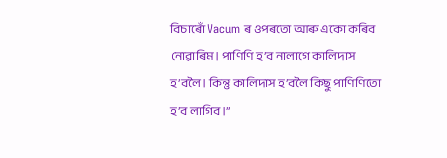বিচাৰোঁ Vacum ৰ ওপৰতো আৰু একো কৰিব নোৱাৰিম। পাণিণি হ’ব নালাগে কালিদাস হ’বলৈ। কিন্তু কালিদাস হ’বলৈ কিছু পাণিণিতো হ’ব লাগিব।”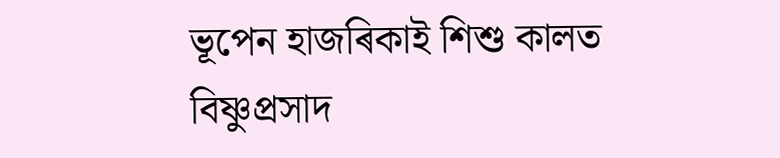ভূপেন হাজৰিকাই শিশু কালত বিষ্ণুপ্ৰসাদ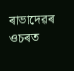ৰাভাদেৱৰ ওচৰত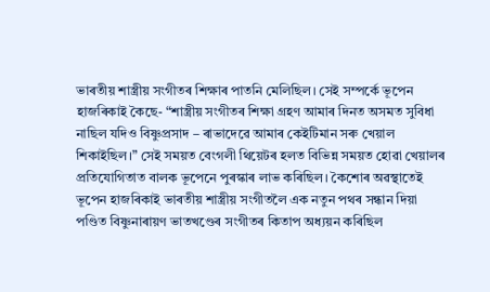ভাৰতীয় শাস্ত্রীয় সংগীতৰ শিক্ষাৰ পাতনি মেলিছিল। সেই সম্পর্কে ভূপেন হাজৰিকাই কৈছে- “শাস্ত্রীয় সংগীতৰ শিক্ষা গ্রহণ আমাৰ দিনত অসমত সুবিধা নাছিল যদিও বিষ্ণুপ্রসাদ – ৰাভাদেৱে আমাৰ কেইটিমান সৰু খেয়াল শিকাইছিল।” সেই সময়ত বেংগলী থিয়েটৰ হলত বিভিন্ন সময়ত হোৱা খেয়ালৰ প্ৰতিযোগিতাত বালক ভূপেনে পুৰস্কাৰ লাভ কৰিছিল। কৈশোৰ অৱস্থাতেই ভূপেন হাজৰিকাই ভাৰতীয় শাস্ত্রীয় সংগীতলৈ এক নতুন পথৰ সন্ধান দিয়া পণ্ডিত বিষ্ণুনাৰায়ণ ভাতখণ্ডেৰ সংগীতৰ কিতাপ অধ্যয়ন কৰিছিল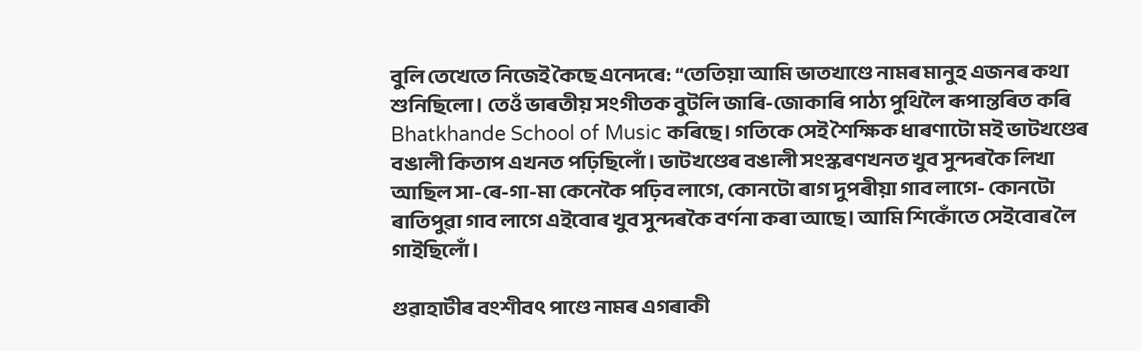বুলি তেখেতে নিজেই কৈছে এনেদৰে: “তেতিয়া আমি ভাতখাণ্ডে নামৰ মানুহ এজনৰ কথা শুনিছিলো। তেওঁ ভাৰতীয় সংগীতক বুটলি জাৰি-জোকাৰি পাঠ্য পুথিলৈ ৰূপান্তৰিত কৰি Bhatkhande School of Music কৰিছে। গতিকে সেই শৈক্ষিক ধাৰণাটো মই ভাটখণ্ডেৰ বঙালী কিতাপ এখনত পঢ়িছিলোঁ। ভাটখণ্ডেৰ বঙালী সংস্কৰণখনত খুব সুন্দৰকৈ লিখা আছিল সা-ৰে-গা-মা কেনেকৈ পঢ়িব লাগে, কোনটো ৰাগ দুপৰীয়া গাব লাগে- কোনটো ৰাতিপুৱা গাব লাগে এইবোৰ খুব সুন্দৰকৈ বৰ্ণনা কৰা আছে। আমি শিকোঁতে সেইবোৰ লৈ গাইছিলোঁ।

গুৱাহাটীৰ বংশীবৎ পাণ্ডে নামৰ এগৰাকী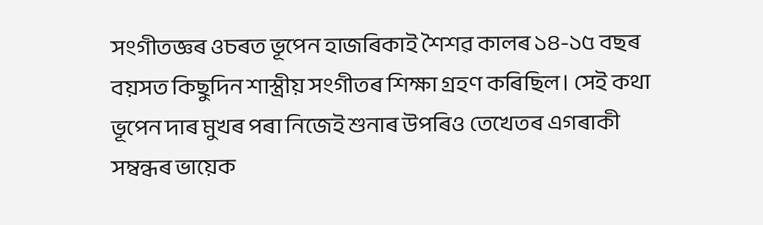সংগীতজ্ঞৰ ওচৰত ভূপেন হাজৰিকাই শৈশৱ কালৰ ১৪-১৫ বছৰ বয়সত কিছুদিন শাস্ত্রীয় সংগীতৰ শিক্ষা গ্রহণ কৰিছিল। সেই কথা ভূপেন দাৰ মুখৰ পৰা নিজেই শুনাৰ উপৰিও তেখেতৰ এগৰাকী সম্বন্ধৰ ভায়েক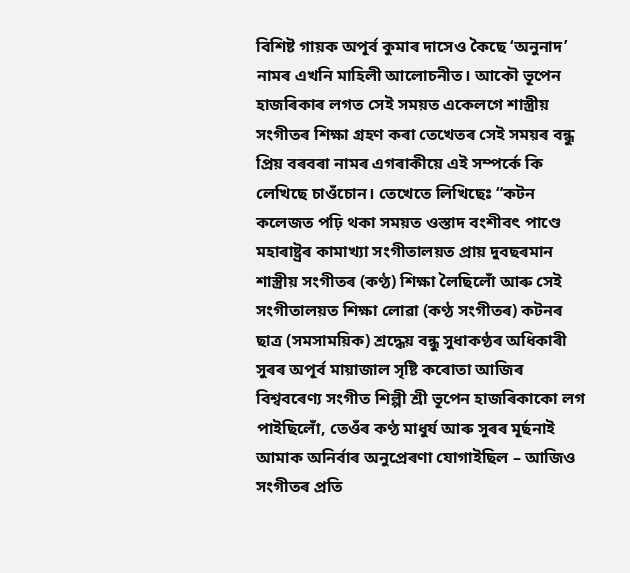বিশিষ্ট গায়ক অপূর্ব কুমাৰ দাসেও কৈছে ‘অনুনাদ’ নামৰ এখনি মাহিলী আলোচনীত। আকৌ ভূপেন হাজৰিকাৰ লগত সেই সময়ত একেলগে শাস্ত্রীয় সংগীতৰ শিক্ষা গ্ৰহণ কৰা তেখেতৰ সেই সময়ৰ বন্ধু প্রিয় বৰবৰা নামৰ এগৰাকীয়ে এই সম্পর্কে কি লেখিছে চাওঁচোন। তেখেতে লিখিছেঃ “কটন কলেজত পঢ়ি থকা সময়ত ওস্তাদ বংশীবৎ পাণ্ডে মহাৰাষ্ট্ৰৰ কামাখ্যা সংগীতালয়ত প্রায় দুবছৰমান শাস্ত্রীয় সংগীতৰ (কণ্ঠ) শিক্ষা লৈছিলোঁ আৰু সেই সংগীতালয়ত শিক্ষা লোৱা (কণ্ঠ সংগীতৰ) কটনৰ ছাত্ৰ (সমসাময়িক) শ্রদ্ধেয় বন্ধু সুধাকণ্ঠৰ অধিকাৰী সুৰৰ অপূৰ্ব মায়াজাল সৃষ্টি কৰোতা আজিৰ বিশ্ববৰেণ্য সংগীত শিল্পী শ্রী ভূপেন হাজৰিকাকো লগ পাইছিলোঁ, তেওঁৰ কণ্ঠ মাধুর্য আৰু সুৰৰ মূর্ছনাই আমাক অনিৰ্বাৰ অনুপ্ৰেৰণা যোগাইছিল – আজিও সংগীতৰ প্ৰতি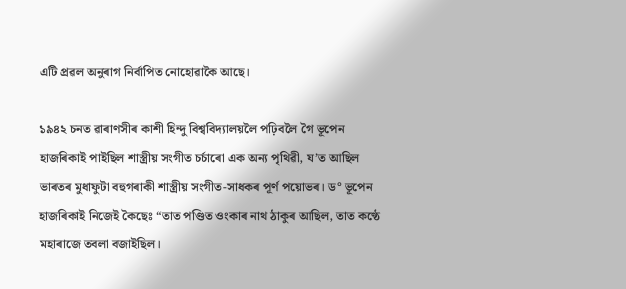এটি প্ৰৱল অনুৰাগ নির্বাপিত নোহোৱাকৈ আছে।

১৯৪২ চনত ৱাৰাণসীৰ কাশী হিন্দু বিশ্ববিদ্যালয়লৈ পঢ়িবলৈ গৈ ভূপেন হাজৰিকাই পাইছিল শাস্ত্রীয় সংগীত চর্চাৰো এক অন্য পৃথিৱী, য’ত আছিল ভাৰতৰ মুধাফুটা বহুগৰাকী শাস্ত্রীয় সংগীত-সাধকৰ পূৰ্ণ পয়োভৰ। ড° ভূপেন হাজৰিকাই নিজেই কৈছেঃ “তাত পণ্ডিত ওংকাৰ নাথ ঠাকুৰ আছিল, তাত কণ্ঠে মহাৰাজে তবলা বজাইছিল।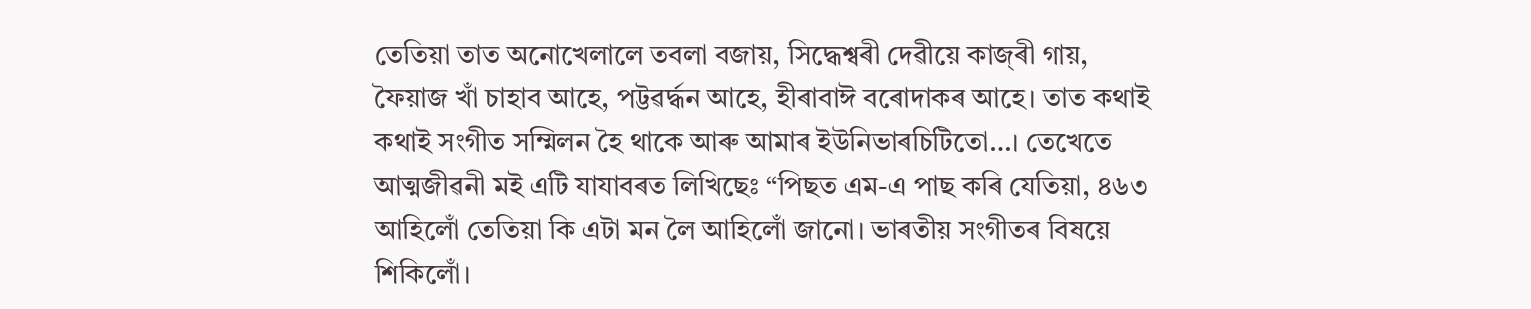তেতিয়া তাত অনোখেলালে তবলা বজায়, সিদ্ধেশ্বৰী দেৱীয়ে কাজ্‌ৰী গায়, ফৈয়াজ খাঁ চাহাব আহে, পট্টৱৰ্দ্ধন আহে, হীৰাবাঈ বৰোদাকৰ আহে। তাত কথাই কথাই সংগীত সম্মিলন হৈ থাকে আৰু আমাৰ ইউনিভাৰচিটিতো…। তেখেতে আত্মজীৱনী মই এটি যাযাবৰত লিখিছেঃ “পিছত এম-এ পাছ কৰি যেতিয়া, ৪৬৩ আহিলোঁ তেতিয়া কি এটা মন লৈ আহিলোঁ জানো। ভাৰতীয় সংগীতৰ বিষয়ে শিকিলোঁ।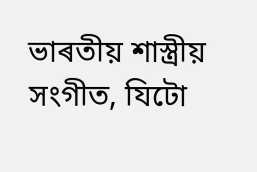ভাৰতীয় শাস্ত্রীয় সংগীত, যিটো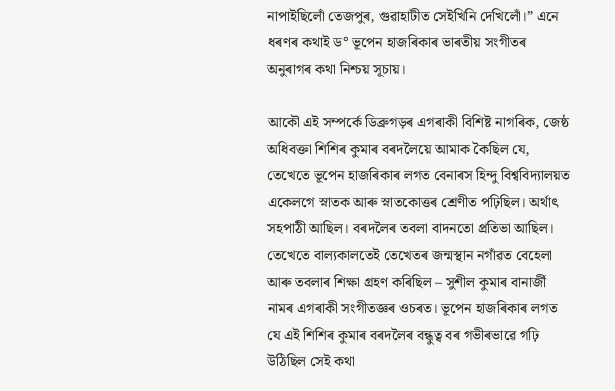নাপাইছিলোঁ তেজপুৰ, গুৱাহাটীত সেইখিনি দেখিলোঁ।” এনে ধৰণৰ কথাই ড° ভূপেন হাজৰিকাৰ ভাৰতীয় সংগীতৰ অনুৰাগৰ কথা নিশ্চয় সূচায়।

আকৌ এই সম্পর্কে ডিব্ৰুগড়ৰ এগৰাকী বিশিষ্ট নাগৰিক, জেষ্ঠ অধিবক্তা শিশিৰ কুমাৰ বৰদলৈয়ে আমাক কৈছিল যে, তেখেতে ভূপেন হাজৰিকাৰ লগত বেনাৰস হিন্দু বিশ্ববিদ্যালয়ত একেলগে স্নাতক আৰু স্নাতকোত্তৰ শ্রেণীত পঢ়িছিল। অর্থাৎ সহপাঠী আছিল। বৰদলৈৰ তবলা বাদনতো প্রতিভা আছিল। তেখেতে বাল্যকালতেই তেখেতৰ জন্মস্থান নগাঁৱত বেহেলা আৰু তবলাৰ শিক্ষা গ্রহণ কৰিছিল – সুশীল কুমাৰ বানার্জী নামৰ এগৰাকী সংগীতজ্ঞৰ ওচৰত। ভূপেন হাজৰিকাৰ লগত যে এই শিশিৰ কুমাৰ বৰদলৈৰ বন্ধুত্ব বৰ গভীৰভাৱে গঢ়ি উঠিছিল সেই কথা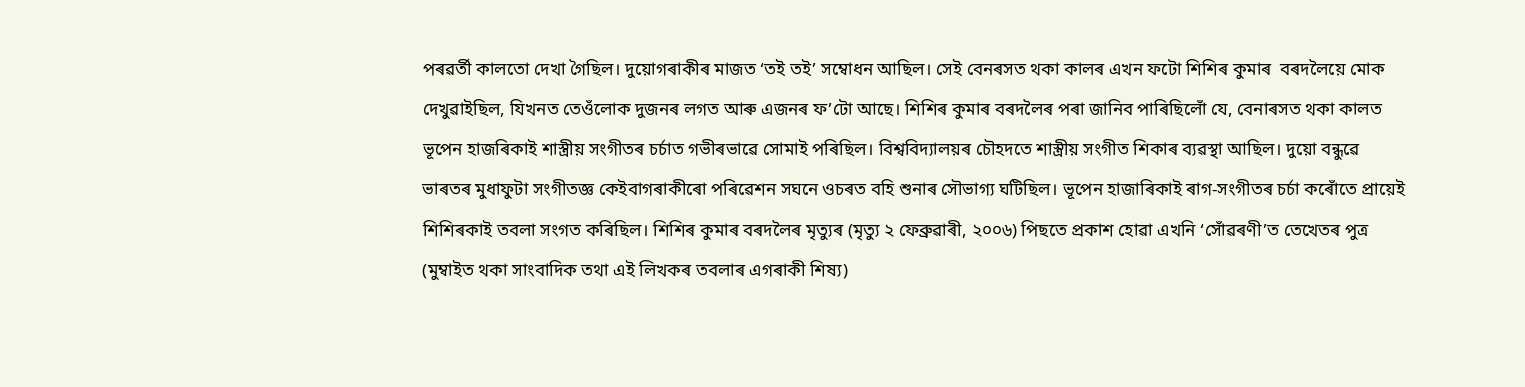পৰৱৰ্তী কালতো দেখা গৈছিল। দুয়োগৰাকীৰ মাজত ‘তই তই’ সম্বোধন আছিল। সেই বেনৰসত থকা কালৰ এখন ফটো শিশিৰ কুমাৰ  বৰদলৈয়ে মোক দেখুৱাইছিল, যিখনত তেওঁলোক দুজনৰ লগত আৰু এজনৰ ফ’টো আছে। শিশিৰ কুমাৰ বৰদলৈৰ পৰা জানিব পাৰিছিলোঁ যে, বেনাৰসত থকা কালত ভূপেন হাজৰিকাই শাস্ত্রীয় সংগীতৰ চৰ্চাত গভীৰভাৱে সোমাই পৰিছিল। বিশ্ববিদ্যালয়ৰ চৌহদতে শাস্ত্রীয় সংগীত শিকাৰ ব্যৱস্থা আছিল। দুয়ো বন্ধুৱে ভাৰতৰ মুধাফুটা সংগীতজ্ঞ কেইবাগৰাকীৰো পৰিৱেশন সঘনে ওচৰত বহি শুনাৰ সৌভাগ্য ঘটিছিল। ভূপেন হাজাৰিকাই ৰাগ-সংগীতৰ চৰ্চা কৰোঁতে প্ৰায়েই শিশিৰকাই তবলা সংগত কৰিছিল। শিশিৰ কুমাৰ বৰদলৈৰ মৃত্যুৰ (মৃত্যু ২ ফেব্ৰুৱাৰী, ২০০৬) পিছতে প্রকাশ হোৱা এখনি ‘সোঁৱৰণী’ত তেখেতৰ পুত্ৰ (মুম্বাইত থকা সাংবাদিক তথা এই লিখকৰ তবলাৰ এগৰাকী শিষ্য)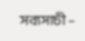সব্যসাচী –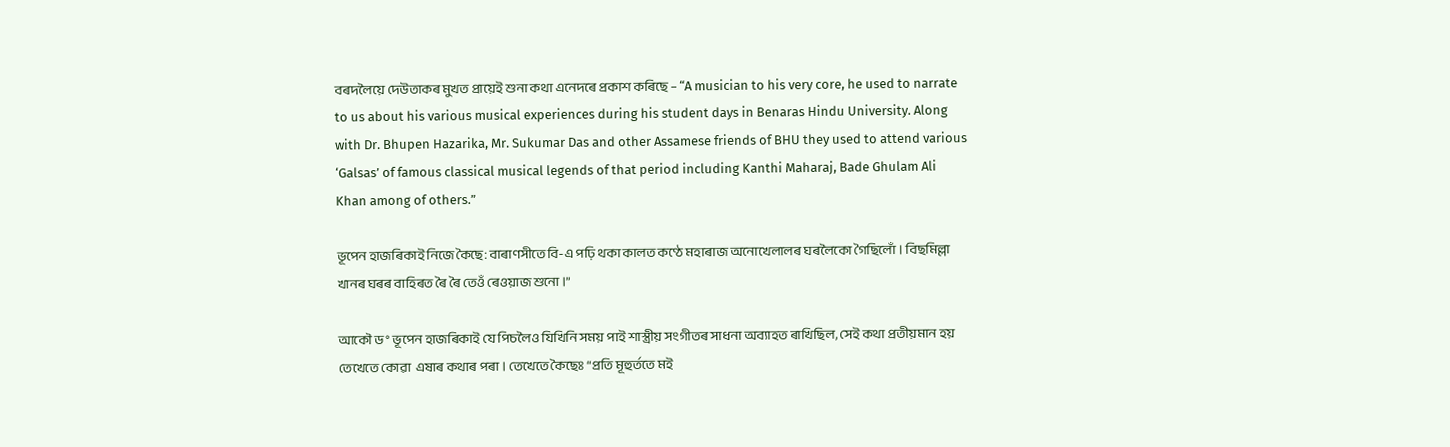বৰদলৈয়ে দেউতাকৰ মুখত প্ৰায়েই শুনা কথা এনেদৰে প্রকাশ কৰিছে – “A musician to his very core, he used to narrate to us about his various musical experiences during his student days in Benaras Hindu University. Along with Dr. Bhupen Hazarika, Mr. Sukumar Das and other Assamese friends of BHU they used to attend various ‘Galsas’ of famous classical musical legends of that period including Kanthi Maharaj, Bade Ghulam Ali Khan among of others.”

ভূপেন হাজৰিকাই নিজে কৈছে: বাৰাণসীতে বি-এ পঢ়ি থকা কালত কণ্ঠে মহাৰাজ অনোখেলালৰ ঘৰলৈকো গৈছিলোঁ। বিছমিল্লা খানৰ ঘৰৰ বাহিৰত ৰৈ ৰৈ তেওঁ ৰেওয়াজ শুনো।”

আকৌ ড° ভূপেন হাজৰিকাই যে পিচলৈও যিখিনি সময় পাই শাস্ত্রীয় সংগীতৰ সাধনা অব্যাহত ৰাখিছিল, সেই কথা প্রতীয়মান হয় তেখেতে কোৱা  এষাৰ কথাৰ পৰা। তেখেতে কৈছেঃ “প্রতি মূহুর্ততে মই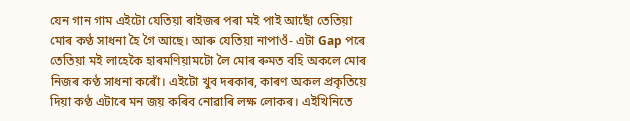যেন গান গাম এইটো যেতিয়া ৰাইজৰ পৰা মই পাই আছোঁ তেতিয়া মোৰ কণ্ঠ সাধনা হৈ গৈ আছে। আৰু যেতিয়া নাপাওঁ- এটা Gap পৰে তেতিয়া মই লাহেকৈ হাৰমণিয়ামটো লৈ মোৰ ৰুমত বহি অকলে মোৰ নিজৰ কণ্ঠ সাধনা কৰোঁ। এইটো খুব দৰকাৰ, কাৰণ অকল প্রকৃতিয়ে দিয়া কণ্ঠ এটাৰে মন জয় কৰিব নোৱাৰি লক্ষ লোকৰ। এইখিনিতে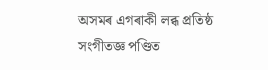অসমৰ এগৰাকী লব্ধ প্রতিষ্ঠ সংগীতজ্ঞ পণ্ডিত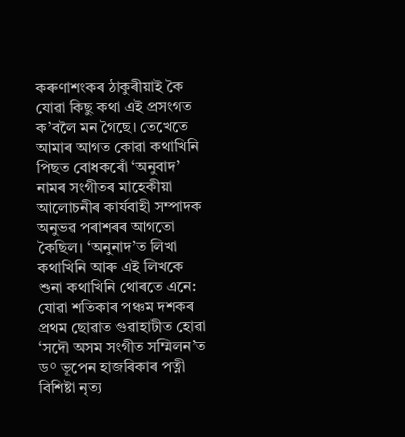কৰুণাশংকৰ ঠাকুৰীয়াই কৈ যোৱা কিছু কথা এই প্রসংগত ক’বলৈ মন গৈছে। তেখেতে আমাৰ আগত কোৱা কথাখিনি পিছত বোধকৰোঁ ‘অনুবাদ’ নামৰ সংগীতৰ মাহেকীয়া আলোচনীৰ কাৰ্যবাহী সম্পাদক অনুভৱ পৰাশৰৰ আগতো কৈছিল। ‘অনুনাদ’ত লিখা কথাখিনি আৰু এই লিখকে শুনা কথাখিনি থোৰতে এনে: যোৱা শতিকাৰ পঞ্চম দশকৰ প্ৰথম ছোৱাত গুৱাহাটীত হোৱা ‘সদৌ অসম সংগীত সম্মিলন’ত ড° ভূপেন হাজৰিকাৰ পত্নী বিশিষ্টা নৃত্য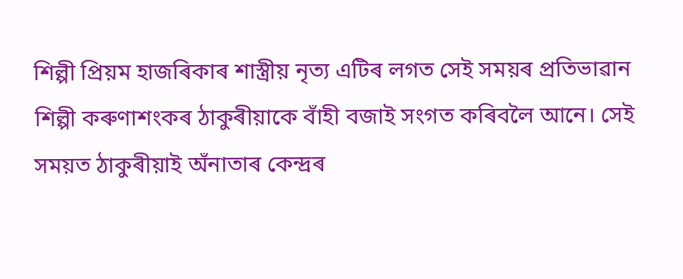শিল্পী প্রিয়ম হাজৰিকাৰ শাস্ত্রীয় নৃত্য এটিৰ লগত সেই সময়ৰ প্রতিভাৱান শিল্পী কৰুণাশংকৰ ঠাকুৰীয়াকে বাঁহী বজাই সংগত কৰিবলৈ আনে। সেই সময়ত ঠাকুৰীয়াই অঁনাতাৰ কেন্দ্ৰৰ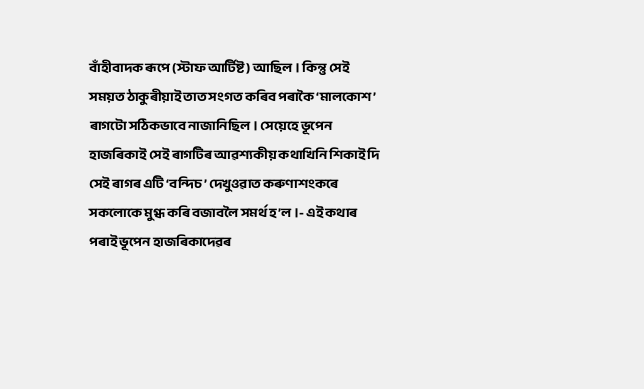বাঁহীবাদক ৰূপে (স্টাফ আর্টিষ্ট) আছিল। কিন্তু সেই সময়ত ঠাকুৰীয়াই তাত সংগত কৰিব পৰাকৈ ‘মালকোশ’ ৰাগটো সঠিকভাবে নাজানিছিল। সেয়েহে ভূপেন হাজৰিকাই সেই ৰাগটিৰ আৱশ্যকীয় কথাখিনি শিকাই দি সেই ৰাগৰ এটি ‘বন্দিচ’ দেখুওৱাত কৰুণাশংকৰে সকলোকে মুগ্ধ কৰি বজাবলৈ সমৰ্থ হ’ল।- এই কথাৰ পৰাই ভূপেন হাজৰিকাদেৱৰ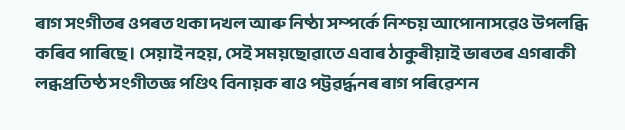ৰাগ সংগীতৰ ওপৰত থকা দখল আৰু নিষ্ঠা সম্পর্কে নিশ্চয় আপোনাসৱেও উপলব্ধি কৰিব পাৰিছে। সেয়াই নহয়, সেই সময়ছোৱাতে এবাৰ ঠাকুৰীয়াই ভাৰতৰ এগৰাকী লব্ধপ্রতিষ্ঠ সংগীতজ্ঞ পণ্ডিৎ বিনায়ক ৰাও পট্টৱৰ্দ্ধনৰ ৰাগ পৰিৱেশন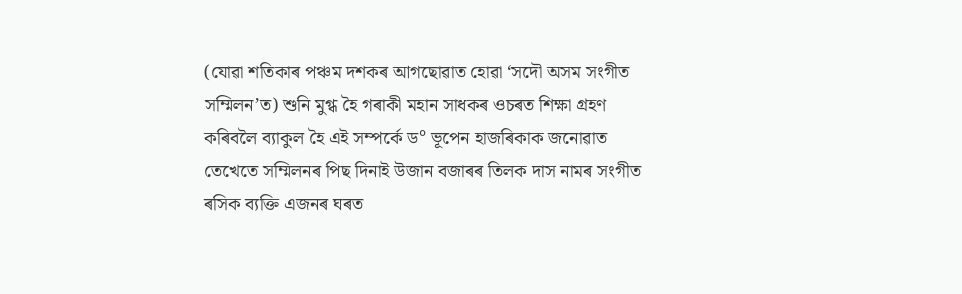(যোৱা শতিকাৰ পঞ্চম দশকৰ আগছোৱাত হোৱা ‘সদৌ অসম সংগীত সম্মিলন’ত) শুনি মুগ্ধ হৈ গৰাকী মহান সাধকৰ ওচৰত শিক্ষা গ্রহণ কৰিবলৈ ব্যাকুল হৈ এই সম্পর্কে ড° ভূপেন হাজৰিকাক জনোৱাত তেখেতে সম্মিলনৰ পিছ দিনাই উজান বজাৰৰ তিলক দাস নামৰ সংগীত ৰসিক ব্যক্তি এজনৰ ঘৰত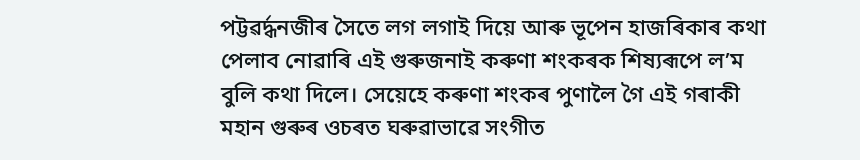পট্টৱৰ্দ্ধনজীৰ সৈতে লগ লগাই দিয়ে আৰু ভূপেন হাজৰিকাৰ কথা পেলাব নোৱাৰি এই গুৰুজনাই কৰুণা শংকৰক শিষ্যৰূপে ল’ম বুলি কথা দিলে। সেয়েহে কৰুণা শংকৰ পুণালৈ গৈ এই গৰাকী মহান গুৰুৰ ওচৰত ঘৰুৱাভাৱে সংগীত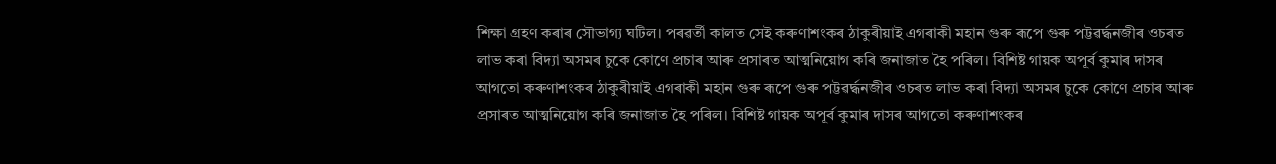শিক্ষা গ্রহণ কৰাৰ সৌভাগ্য ঘটিল। পৰৱৰ্তী কালত সেই কৰুণাশংকৰ ঠাকুৰীয়াই এগৰাকী মহান গুৰু ৰূপে গুৰু পট্টৱৰ্দ্ধনজীৰ ওচৰত লাভ কৰা বিদ্যা অসমৰ চুকে কোণে প্ৰচাৰ আৰু প্ৰসাৰত আত্মনিয়োগ কৰি জনাজাত হৈ পৰিল। বিশিষ্ট গায়ক অপূর্ব কুমাৰ দাসৰ আগতো কৰুণাশংকৰ ঠাকুৰীয়াই এগৰাকী মহান গুৰু ৰূপে গুৰু পট্টৱৰ্দ্ধনজীৰ ওচৰত লাভ কৰা বিদ্যা অসমৰ চুকে কোণে প্ৰচাৰ আৰু প্ৰসাৰত আত্মনিয়োগ কৰি জনাজাত হৈ পৰিল। বিশিষ্ট গায়ক অপূৰ্ব কুমাৰ দাসৰ আগতো কৰুণাশংকৰ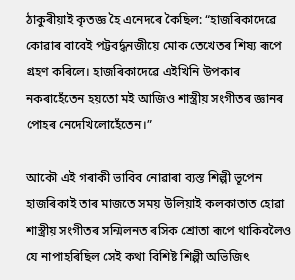ঠাকুৰীয়াই কৃতজ্ঞ হৈ এনেদৰে কৈছিল: “হাজৰিকাদেৱে কোৱাৰ বাবেই পট্টবর্দ্ধনজীয়ে মোক তেখেতৰ শিষ্য ৰূপে গ্রহণ কৰিলে। হাজৰিকাদেৱে এইখিনি উপকাৰ নকৰাহেঁতেন হয়তো মই আজিও শাস্ত্রীয় সংগীতৰ জ্ঞানৰ পোহৰ নেদেখিলোহেঁতেন।”

আকৌ এই গৰাকী ভাবিব নোৱাৰা ব্যস্ত শিল্পী ভূপেন হাজৰিকাই তাৰ মাজতে সময় উলিয়াই কলকাতাত হোৱা শাস্ত্রীয় সংগীতৰ সন্মিলনত ৰসিক শ্রোতা ৰূপে থাকিবলৈও যে নাপাহৰিছিল সেই কথা বিশিষ্ট শিল্পী অভিজিৎ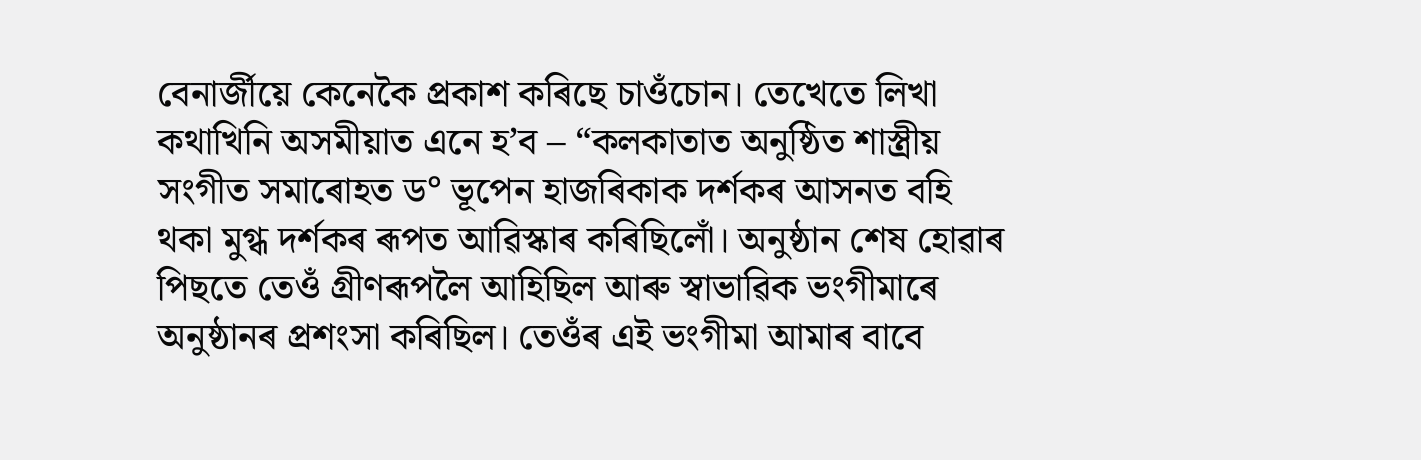বেনার্জীয়ে কেনেকৈ প্রকাশ কৰিছে চাওঁচোন। তেখেতে লিখা কথাখিনি অসমীয়াত এনে হ’ব – “কলকাতাত অনুষ্ঠিত শাস্ত্রীয় সংগীত সমাৰোহত ড° ভূপেন হাজৰিকাক দৰ্শকৰ আসনত বহি থকা মুগ্ধ দৰ্শকৰ ৰূপত আৱিস্কাৰ কৰিছিলোঁ। অনুষ্ঠান শেষ হোৱাৰ পিছতে তেওঁ গ্রীণৰূপলৈ আহিছিল আৰু স্বাভাৱিক ভংগীমাৰে অনুষ্ঠানৰ প্ৰশংসা কৰিছিল। তেওঁৰ এই ভংগীমা আমাৰ বাবে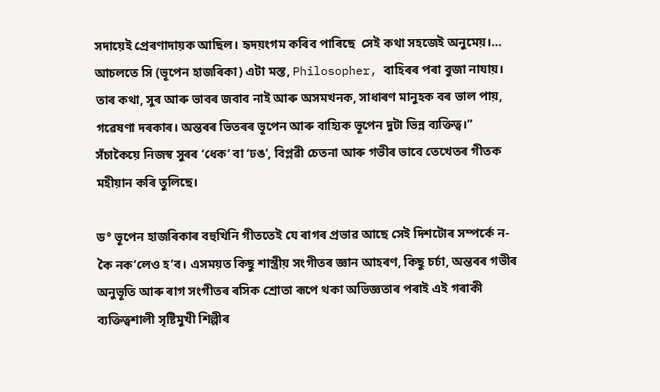সদায়েই প্ৰেৰণাদায়ক আছিল। হৃদয়ংগম কৰিব পাৰিছে  সেই কথা সহজেই অনুমেয়।… আচলতে সি (ভূপেন হাজৰিকা) এটা মস্ত, Philosopher, বাহিৰৰ পৰা বুজা নাযায়। তাৰ কথা, সুৰ আৰু ভাবৰ জবাব নাই আৰু অসমখনক, সাধাৰণ মানুহক বৰ ভাল পায়, গৱেষণা দৰকাৰ। অন্তৰৰ ভিতৰৰ ভূপেন আৰু বাহ্যিক ভূপেন দুটা ভিন্ন ব্যক্তিত্ব।” সঁচাকৈয়ে নিজস্ব সুৰৰ ‘ধেক’ বা ‘ঢঙ’, বিপ্লৱী চেতনা আৰু গভীৰ ভাবে তেখেতৰ গীতক মহীয়ান কৰি তুলিছে।

ড° ভূপেন হাজৰিকাৰ বহুখিনি গীততেই যে ৰাগৰ প্ৰভাৱ আছে সেই দিশটোৰ সম্পর্কে ন-কৈ নক’লেও হ’ব। এসময়ত কিছু শাস্ত্রীয় সংগীতৰ জ্ঞান আহৰণ, কিছু চৰ্চা, অন্তৰৰ গভীৰ অনুভূতি আৰু ৰাগ সংগীতৰ ৰসিক শ্রোতা ৰূপে থকা অভিজ্ঞতাৰ পৰাই এই গৰাকী ব্যক্তিত্বশালী সৃষ্টিমুখী শিল্পীৰ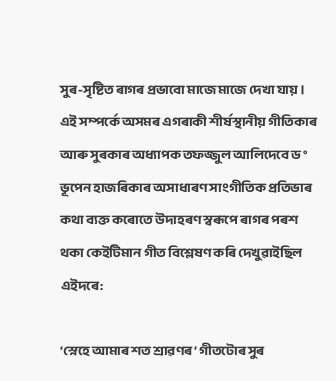সুৰ-সৃষ্টিত ৰাগৰ প্রভাবো মাজে মাজে দেখা যায়। এই সম্পর্কে অসমৰ এগৰাকী শীর্ষস্থানীয় গীতিকাৰ আৰু সুৰকাৰ অধ্যাপক তফজ্জুল আলিদেবে ড° ভূপেন হাজৰিকাৰ অসাধাৰণ সাংগীতিক প্রতিভাৰ কথা ব্যক্ত কৰোতে উদাহৰণ স্বৰূপে ৰাগৰ পৰশ থকা কেইটিমান গীত বিশ্লেষণ কৰি দেখুৱাইছিল এইদৰে:

‘স্নেহে আমাৰ শত শ্ৰাৱণৰ’ গীতটোৰ সুৰ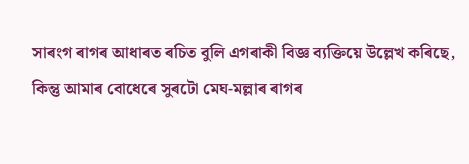সাৰংগ ৰাগৰ আধাৰত ৰচিত বুলি এগৰাকী বিজ্ঞ ব্যক্তিয়ে উল্লেখ কৰিছে, কিন্তু আমাৰ বোধেৰে সুৰটো মেঘ-মল্লাৰ ৰাগৰ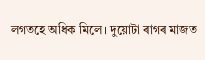লগতহে অধিক মিলে। দুয়োটা ৰাগৰ মাজত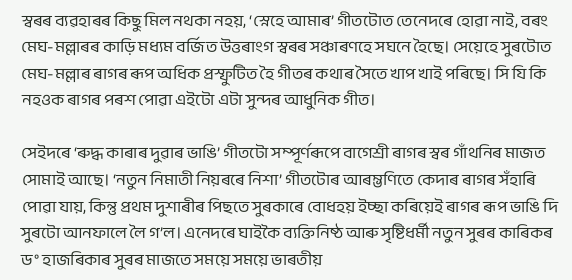স্বৰৰ ব্যৱহাৰৰ কিছু মিল নথকা নহয়, ‘স্নেহে আমাৰ’ গীতটোত তেনেদৰে হোৱা নাই, বৰং মেঘ-মল্লাৰৰ কাড়ি মধ্যম বৰ্জিত উত্তৰাংগ স্বৰৰ সঞ্চাৰণহে সঘনে হৈছে। সেয়েহে সুৰটোত মেঘ-মল্লাৰ ৰাগৰ ৰূপ অধিক প্রস্ফুটিত হৈ গীতৰ কথাৰ সৈতে খাপ খাই পৰিছে। সি যি কি নহওক ৰাগৰ পৰশ পোৱা এইটো এটা সুন্দৰ আধুনিক গীত।

সেইদৰে ‘ৰুদ্ধ কাৰাৰ দুৱাৰ ভাঙি’ গীতটো সম্পূৰ্ণৰূপে বাগেশ্ৰী ৰাগৰ স্বৰ গাঁথনিৰ মাজত সোমাই আছে। ‘নতুন নিমাতী নিয়ৰৰে নিশা’ গীতটোৰ আৰম্ভণিতে কেদাৰ ৰাগৰ সঁহাৰি পোৱা যায়, কিন্তু প্রথম দুশাৰীৰ পিছতে সুৰকাৰে বোধহয় ইচ্ছা কৰিয়েই ৰাগৰ ৰূপ ভাঙি দি সুৰটো আনফালে লৈ গ’ল। এনেদৰে ঘাইকৈ ব্যক্তিনিষ্ঠ আৰু সৃষ্টিধর্মী নতুন সুৰৰ কাৰিকৰ ড° হাজৰিকাৰ সুৰৰ মাজতে সময়ে সময়ে ভাৰতীয়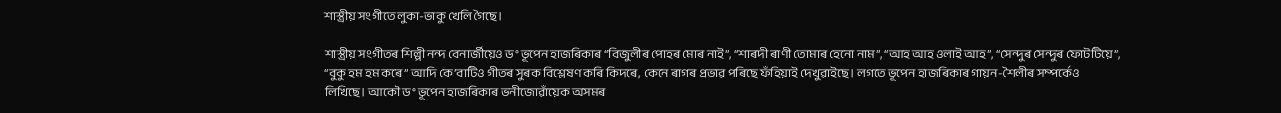শাস্ত্রীয় সংগীতে লুকা-ভাকু খেলি গৈছে।

শাস্ত্রীয় সংগীতৰ শিল্পী নন্দ বেনার্জীয়েও ড° ভূপেন হাজৰিকাৰ “বিজুলীৰ পোহৰ মোৰ নাই”, “শাৰদী ৰাণী তোমাৰ হেনো নাম”, “আহ আহ ওলাই আহ”, “সেন্দুৰ সেন্দুৰ ফোটটিয়ে”, “বুকু হম হম কৰে” আদি কে’বাটিও গীতৰ সুৰক বিশ্লেষণ কৰি কিদৰে, কেনে ৰাগৰ প্ৰভাৱ পৰিছে ফঁহিয়াই দেখুৱাইছে। লগতে ভূপেন হাজৰিকাৰ গায়ন-শৈলীৰ সম্পৰ্কেও লিখিছে। আকৌ ড° ভূপেন হাজৰিকাৰ ভনীজোৱাঁয়েক অসমৰ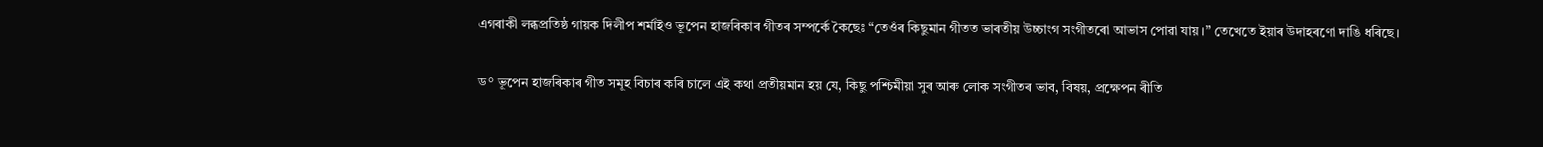এগৰাকী লব্ধপ্রতিষ্ঠ গায়ক দিলীপ শৰ্মাইও ভূপেন হাজৰিকাৰ গীতৰ সম্পৰ্কে কৈছেঃ “তেওঁৰ কিছুমান গীতত ভাৰতীয় উচ্চাংগ সংগীতৰো আভাস পোৱা যায়।” তেখেতে ইয়াৰ উদাহৰণো দাঙি ধৰিছে।

ড° ভূপেন হাজৰিকাৰ গীত সমূহ বিচাৰ কৰি চালে এই কথা প্রতীয়মান হয় যে, কিছু পশ্চিমীয়া সুৰ আৰু লোক সংগীতৰ ভাব, বিষয়, প্রক্ষেপন ৰীতি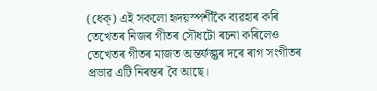(ধেক্) এই সকলো হৃদয়স্পর্শীকৈ ব্যৱহাৰ কৰি তেখেতৰ নিজৰ গীতৰ সৌধটো ৰচনা কৰিলেও তেখেতৰ গীতৰ মাজত অন্তৰ্ফল্গুৰ দৰে ৰাগ সংগীতৰ প্ৰভাৱ এটি নিৰন্তৰ বৈ আছে।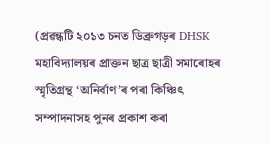(প্ৰৱন্ধটি ২০১৩ চনত ডিব্ৰুগড়ৰ DHSK মহাবিদ্যালয়ৰ প্ৰাক্তন ছাত্ৰ ছাত্ৰী সমাৰোহৰ স্মৃতিগ্ৰন্থ ‘অনিৰ্বাণ’ৰ পৰা কিঞ্চিৎ সম্পাদনাসহ পুনৰ প্ৰকাশ কৰা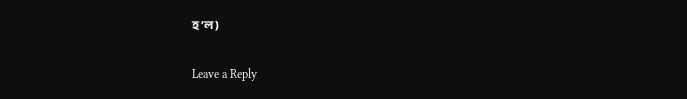হ’ল)

Leave a Reply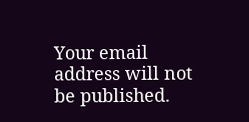Your email address will not be published.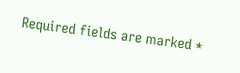Required fields are marked *